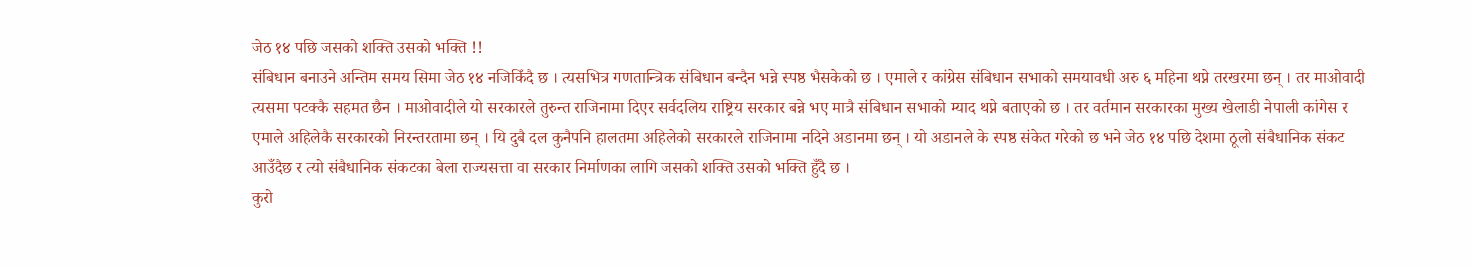जेठ १४ पछि जसको शक्ति उसको भक्ति !!
संबिधान बनाउने अन्तिम समय सिमा जेठ १४ नजिकिँदै छ । त्यसभित्र गणतान्त्रिक संबिधान बन्दैन भन्ने स्पष्ठ भैसकेको छ । एमाले र कांग्रेस संबिधान सभाको समयावधी अरु ६ महिना थप्ने तरखरमा छन् । तर माओवादी त्यसमा पटक्कै सहमत छैन । माओवादीले यो सरकारले तुरुन्त राजिनामा दिएर सर्वदलिय राष्ट्रिय सरकार बन्ने भए मात्रै संबिधान सभाको म्याद थप्ने बताएको छ । तर वर्तमान सरकारका मुख्य खेलाडी नेपाली कांगेस र एमाले अहिलेकै सरकारको निरन्तरतामा छन् । यि दुबै दल कुनैपनि हालतमा अहिलेको सरकारले राजिनामा नदिने अडानमा छन् । यो अडानले के स्पष्ठ संकेत गरेको छ भने जेठ १४ पछि देशमा ठूलो संबैधानिक संकट आउँदैछ र त्यो संबैधानिक संकटका बेला राज्यसत्ता वा सरकार निर्माणका लागि जसको शक्ति उसको भक्ति हुँदै छ ।
कुरो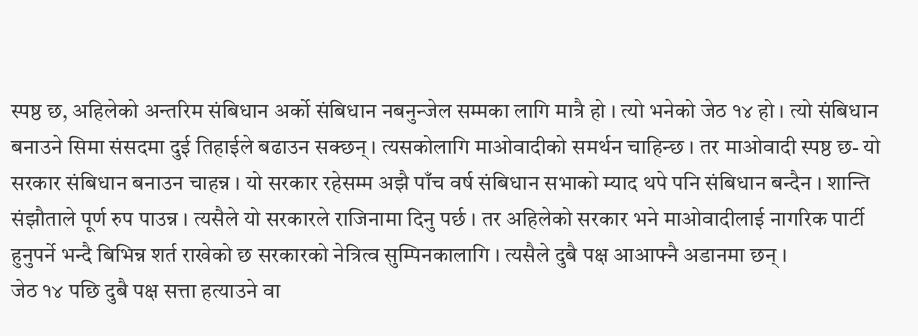स्पष्ठ छ, अहिलेको अन्तरिम संबिधान अर्को संबिधान नबनुन्जेल सम्मका लागि मात्रै हो । त्यो भनेको जेठ १४ हो । त्यो संबिधान बनाउने सिमा संसदमा दुई तिहाईले बढाउन सक्छन् । त्यसकोलागि माओवादीको समर्थन चाहिन्छ । तर माओवादी स्पष्ठ छ- यो सरकार संबिधान बनाउन चाहन्न । यो सरकार रहेसम्म अझै पाँच वर्ष संबिधान सभाको म्याद थपे पनि संबिधान बन्दैन । शान्ति संझौताले पूर्ण रुप पाउन्न । त्यसैले यो सरकारले राजिनामा दिनु पर्छ । तर अहिलेको सरकार भने माओवादीलाई नागरिक पार्टी हुनुपर्ने भन्दै बिभिन्न शर्त राखेको छ सरकारको नेत्रित्व सुम्पिनकालागि । त्यसैले दुबै पक्ष आआफ्नै अडानमा छन् ।
जेठ १४ पछि दुबै पक्ष सत्ता हत्याउने वा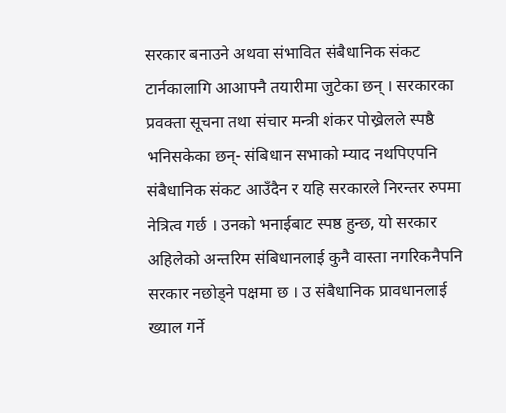सरकार बनाउने अथवा संभावित संबैधानिक संकट टार्नकालागि आआफ्नै तयारीमा जुटेका छन् । सरकारका प्रवक्ता सूचना तथा संचार मन्त्री शंकर पोख्रेलले स्पष्ठै भनिसकेका छन्- संबिधान सभाको म्याद नथपिएपनि संबैधानिक संकट आउँदैन र यहि सरकारले निरन्तर रुपमा नेत्रित्व गर्छ । उनको भनाईबाट स्पष्ठ हुन्छ, यो सरकार अहिलेको अन्तरिम संबिधानलाई कुनै वास्ता नगरिकनैपनि सरकार नछोड्ने पक्षमा छ । उ संबैधानिक प्रावधानलाई ख्याल गर्ने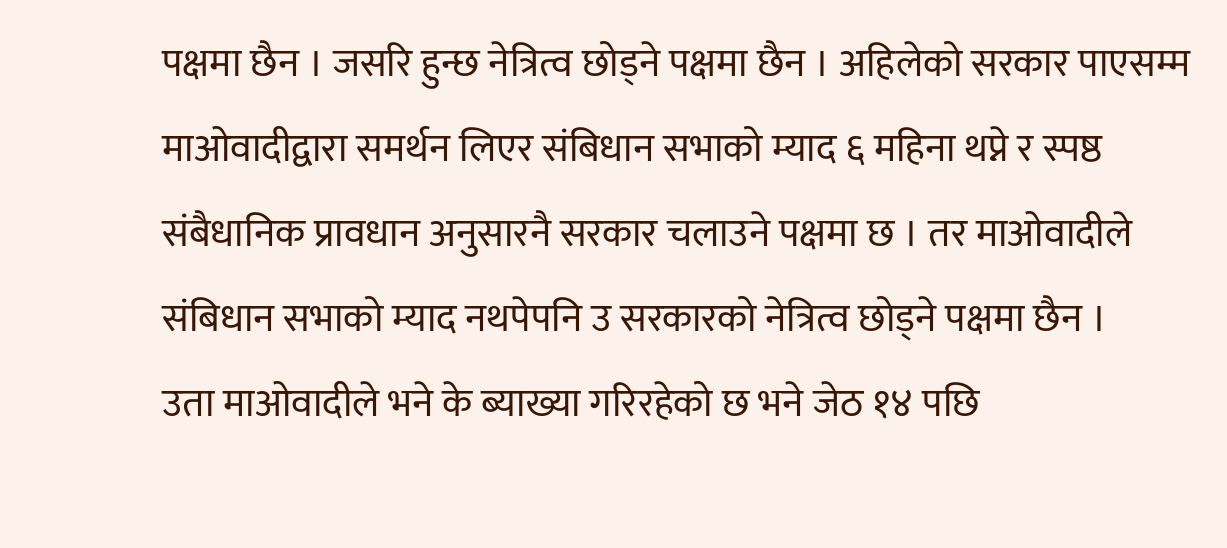पक्षमा छैन । जसरि हुन्छ नेत्रित्व छोड्ने पक्षमा छैन । अहिलेको सरकार पाएसम्म माओवादीद्वारा समर्थन लिएर संबिधान सभाको म्याद ६ महिना थप्ने र स्पष्ठ संबैधानिक प्रावधान अनुसारनै सरकार चलाउने पक्षमा छ । तर माओवादीले संबिधान सभाको म्याद नथपेपनि उ सरकारको नेत्रित्व छोड्ने पक्षमा छैन ।
उता माओवादीले भने के ब्याख्या गरिरहेको छ भने जेठ १४ पछि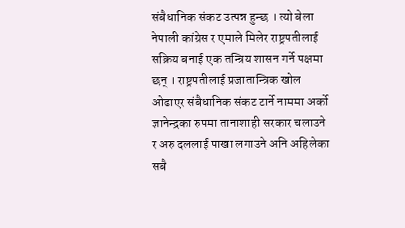संबैधानिक संकट उत्पन्न हुन्छ । त्यो बेला नेपाली कांग्रेस र एमाले मिलेर राष्ट्रपतीलाई सक्रिय बनाई एक तन्त्रिय शासन गर्ने पक्षमा छन् । राष्ट्रपतीलाई प्रजातान्त्रिक खोल ओढाएर संबैधानिक संकट टार्ने नाममा अर्को ज्ञानेन्द्रका रुपमा तानाशाही सरकार चलाउने र अरु दललाई पाखा लगाउने अनि अहिलेका सबै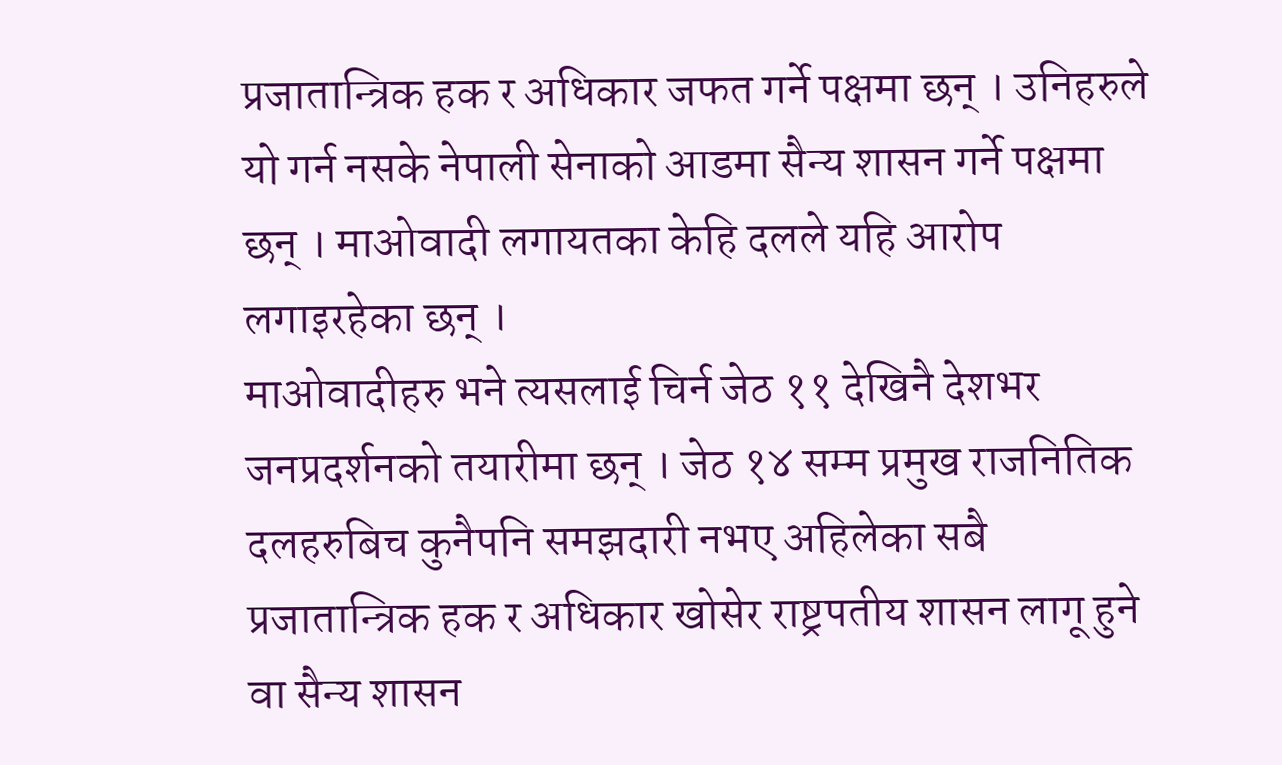प्रजातान्त्रिक हक र अधिकार जफत गर्ने पक्षमा छन् । उनिहरुले यो गर्न नसके नेपाली सेनाको आडमा सैन्य शासन गर्ने पक्षमा छन् । माओवादी लगायतका केहि दलले यहि आरोप लगाइरहेका छन् ।
माओवादीहरु भने त्यसलाई चिर्न जेठ ११ देखिनै देशभर जनप्रदर्शनको तयारीमा छन् । जेठ १४ सम्म प्रमुख राजनितिक दलहरुबिच कुनैपनि समझदारी नभए अहिलेका सबै प्रजातान्त्रिक हक र अधिकार खोसेर राष्ट्रपतीय शासन लागू हुने वा सैन्य शासन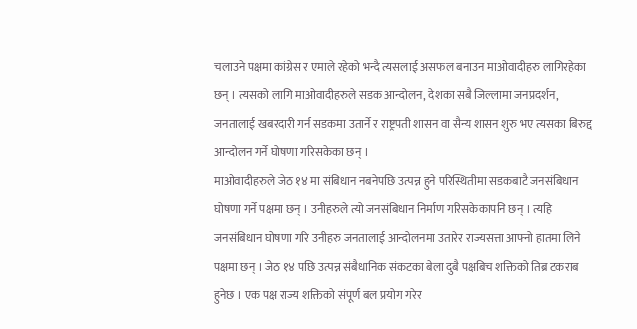चलाउने पक्षमा कांग्रेस र एमाले रहेको भन्दै त्यसलाई असफल बनाउन माओवादीहरु लागिरहेका छन् । त्यसको लागि माओवादीहरुले सडक आन्दोलन, देशका सबै जिल्लामा जनप्रदर्शन, जनतालाई खबरदारी गर्न सडकमा उतार्ने र राष्ट्रपती शासन वा सैन्य शासन शुरु भए त्यसका बिरुद्द आन्दोलन गर्ने घोषणा गरिसकेका छन् ।
माओवादीहरुले जेठ १४ मा संबिधान नबनेपछि उत्पन्न हुने परिस्थितीमा सडकबाटै जनसंबिधान घोषणा गर्ने पक्षमा छन् । उनीहरुले त्यो जनसंबिधान निर्माण गरिसकेकापनि छन् । त्यहि जनसंबिधान घोषणा गरि उनीहरु जनतालाई आन्दोलनमा उतारेर राज्यसत्ता आफ्नो हातमा लिने पक्षमा छन् । जेठ १४ पछि उत्पन्न संबैधानिक संकटका बेला दुबै पक्षबिच शक्तिको तिब्र टकराब हुनेछ । एक पक्ष राज्य शक्तिको संपूर्ण बल प्रयोग गरेर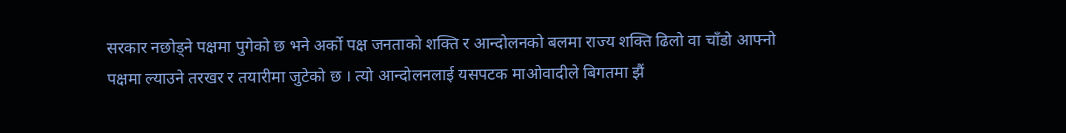सरकार नछोड्ने पक्षमा पुगेको छ भने अर्को पक्ष जनताको शक्ति र आन्दोलनको बलमा राज्य शक्ति ढिलो वा चाँडो आफ्नो पक्षमा ल्याउने तरखर र तयारीमा जुटेको छ । त्यो आन्दोलनलाई यसपटक माओवादीले बिगतमा झैं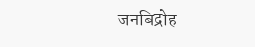जनबिद्रोह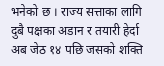भनेको छ । राज्य सत्ताका लागि दुबै पक्षका अडान र तयारी हेर्दा अब जेठ १४ पछि जसको शक्ति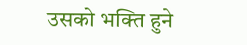उसको भक्ति हुने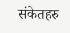संकेतहरु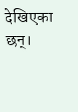देखिएका छन्।